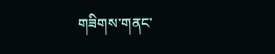གཟིགས་གནང་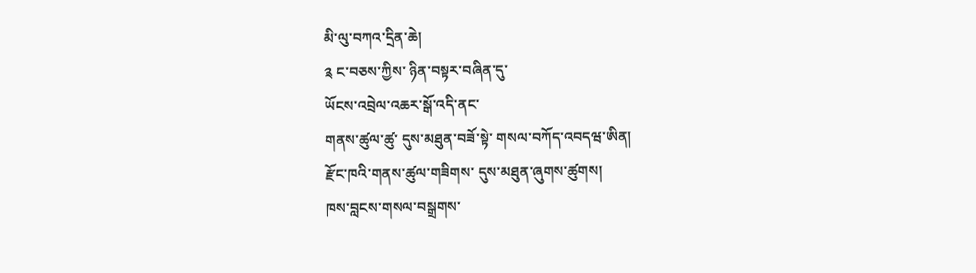མི་ལུ་བཀའ་དྲིན་ཆེ།
༉ ང་བཅས་ཀྱིས་ ཉིན་བསྟར་བཞིན་དུ་
ཡོངས་འབྲེལ་འཆར་སྒོ་འདི་ནང་
གནས་ཚུལ་ཚུ་ དུས་མཐུན་བཟོ་སྟེ་ གསལ་བཀོད་འབདཝ་ཨིན།
རྫོང་ཁའི་གནས་ཚུལ་གཟིགས་ དུས་མཐུན་ཞུགས་ཚུགས།
ཁས་བླངས་གསལ་བསྒྲགས་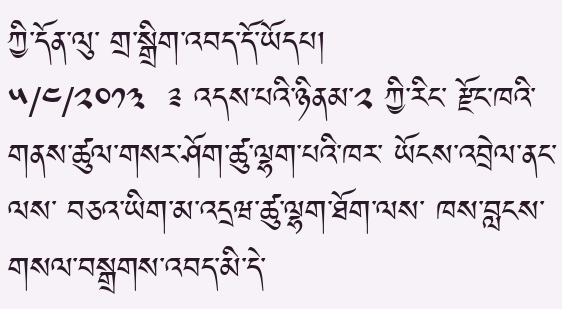ཀྱི་དོན་ལུ་ གྲ་སྒྲིག་འབད་དོ་ཡོདཔ།
༥/༤/༢༠༡༣  ༉ འདས་པའི་ཉིནམ་༢ ཀྱི་རིང་ རྫོང་ཁའི་གནས་ཚུལ་གསར་ཤོག་ཚུ་ལྷག་པའི་ཁར་ ཡོངས་འབྲེལ་ནང་ལས་ བཅའ་ཡིག་མ་འདྲཝ་ཚུ་ལྷག་ཐོག་ལས་ ཁས་བླངས་གསལ་བསྒྲགས་འབད་མི་དེ་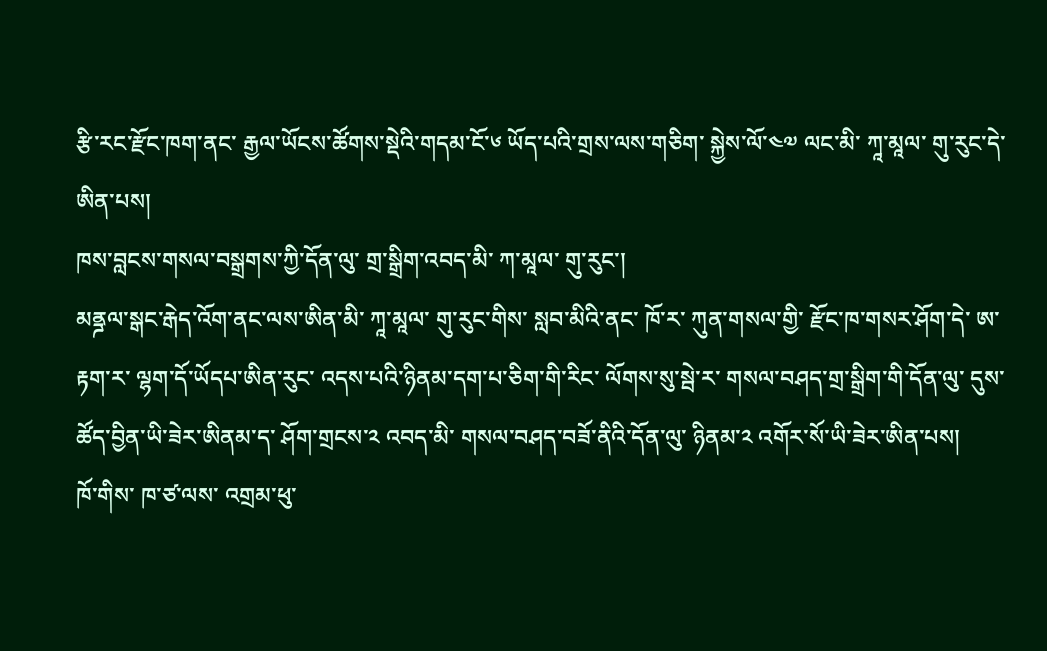རྩི་རང་རྫོང་ཁག་ནང་ རྒྱལ་ཡོངས་ཚོགས་སྡེའི་གདམ་ངོ་༦ ཡོད་པའི་གྲས་ལས་གཅིག་ སྐྱེས་ལོ་༤༧ ལང་མི་ ཀཱ་མཱལ་ གུ་རུང་དེ་ཨིན་པས།
ཁས་བླངས་གསལ་བསྒྲགས་ཀྱི་དོན་ལུ་ གྲ་སྒྲིག་འབད་མི་ ཀ་མཱལ་ གུ་རུང་།
མནྜལ་སྒང་རྒེད་འོག་ནང་ལས་ཨིན་མི་ ཀཱ་མཱལ་ གུ་རུང་གིས་ སླབ་མིའི་ནང་ ཁོ་ར་ ཀུན་གསལ་གྱི་ རྫོང་ཁ་གསར་ཤོག་དེ་ ཨ་རྟག་ར་ ལྷག་དོ་ཡོདཔ་ཨིན་རུང་ འདས་པའི་ཉིནམ་དག་པ་ཅིག་གི་རིང་ ལོགས་སུ་སྦེ་ར་ གསལ་བཤད་གྲ་སྒྲིག་གི་དོན་ལུ་ དུས་ཚོད་བྱིན་ཡི་ཟེར་ཨིནམ་ད་ ཤོག་གྲངས་༢ འབད་མི་ གསལ་བཤད་བཟོ་ནིའི་དོན་ལུ་ ཉིནམ་༢ འགོར་སོ་ཡི་ཟེར་ཨིན་པས།
ཁོ་གིས་ ཁ་ཙ་ལས་ འགྲམ་ཕུ་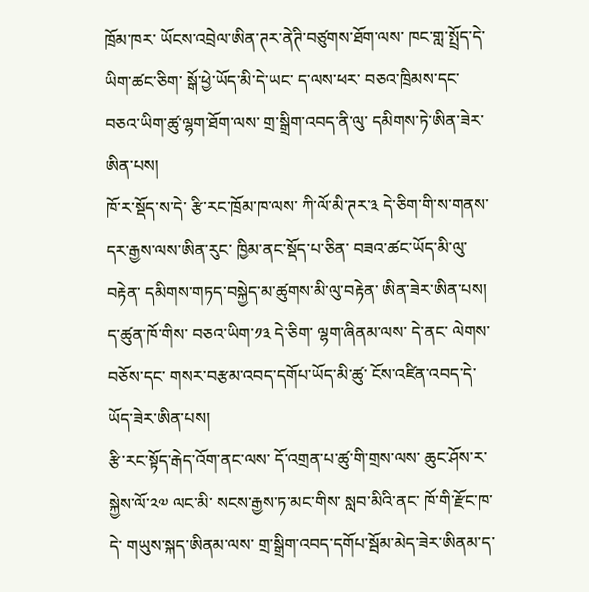ཁྲོམ་ཁར་ ཡོངས་འབྲེལ་ཨིན་ཊར་ནེཊི་བཙུགས་ཐོག་ལས་ ཁང་གླ་སྤྲོད་དེ་ ཡིག་ཚང་ཅིག་ སྒོ་ཕྱེ་ཡོད་མི་དེ་ཡང་ ད་ལས་ཕར་ བཅའ་ཁྲིམས་དང་བཅའ་ཡིག་ཚུ་ལྷག་ཐོག་ལས་ གྲ་སྒྲིག་འབད་ནི་ལུ་ དམིགས་ཏེ་ཨིན་ཟེར་ཨིན་པས།
ཁོ་ར་སྡོད་ས་དེ་ རྩི་རང་ཁྲོམ་ཁ་ལས་ ཀི་ལོ་མི་ཊར་༣ དེ་ཅིག་གི་ས་གནས་ དར་རྒྱས་ལས་ཨིན་རུང་ ཁྱིམ་ནང་སྡོད་པ་ཅིན་ བཟའ་ཚང་ཡོད་མི་ལུ་བརྟེན་ དམིགས་གཏད་བསྐྱེད་མ་ཚུགས་མི་ལུ་བརྟེན་ ཨིན་ཟེར་ཨིན་པས།
ད་ཚུན་ཁོ་གིས་ བཅའ་ཡིག་༡༣ དེ་ཅིག་ ལྷག་ཞིནམ་ལས་ དེ་ནང་ ལེགས་བཅོས་དང་ གསར་བརྩམ་འབད་དགོཔ་ཡོད་མི་ཚུ་ ངོས་འཛིན་འབད་དེ་ཡོད་ཟེར་ཨིན་པས།
རྩི་རང་སྟོད་རྒེད་འོག་ནང་ལས་ དོ་འགྲན་པ་ཚུ་གི་གྲས་ལས་ ཆུང་ཤོས་ར་ སྐྱེས་ལོ་༢༧ ལང་མི་ སངས་རྒྱས་ཏ་མང་གིས་ སླབ་མིའི་ནང་ ཁོ་གི་རྫོང་ཁ་དེ་ གཡུས་སྐད་ཨིནམ་ལས་ གྲ་སྒྲིག་འབད་དགོཔ་སྦོམ་མེད་ཟེར་ཨིནམ་ད་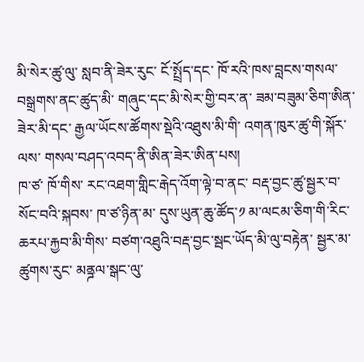མི་སེར་ཚུ་ལུ་ སླབ་ནི་ཟེར་རུང་ ངོ་སྤྲོད་དང་ ཁོ་རའི་ཁས་བླངས་གསལ་བསྒྲགས་ནང་ཚུད་མི་ གཞུང་དང་མི་སེར་གྱི་བར་ན་ ཟམ་བཟུམ་ཅིག་ཨིན་ཟེར་མི་དང་ རྒྱལ་ཡོངས་ཚོགས་སྡེའི་འཐུས་མི་གི་ འགན་ཁུར་ཚུ་གི་སྐོར་ལས་ གསལ་བཤད་འབད་ནི་ཨིན་ཟེར་ཨིན་པས།
ཁ་ཙ་ ཁོ་གིས་ རང་འཐག་གླིང་རྒེད་འོག་ལྟེ་བ་ནང་ བརྡ་བྱང་ཚུ་སྦྱར་བ་ སོང་བའི་སྐབས་ ཁ་ཙ་ཉིན་མ་ དུས་ཡུན་ཆུ་ཚོད་༡ མ་ལངམ་ཅིག་གི་རིང་ ཆརཔ་རྐྱབ་མི་གིས་ བཙག་འཐུའི་བརྡ་བྱང་སྦང་ཡོད་མི་ལུ་བརྟེན་ སྦྱར་མ་ཚུགས་རུང་ མནྜལ་སྒང་ལུ་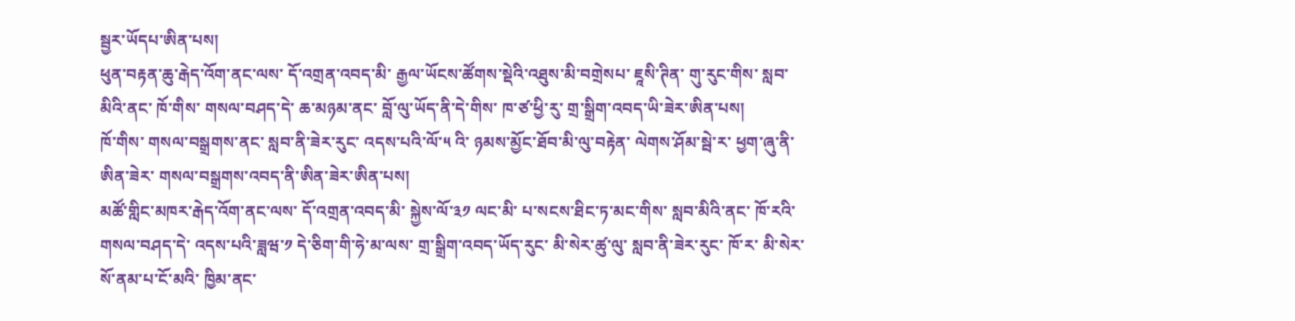སྦྱར་ཡོདཔ་ཨིན་པས།
ཕུན་བརྟན་ཆུ་རྒེད་འོག་ནང་ལས་ དོ་འགྲན་འབད་མི་ རྒྱལ་ཡོངས་ཚོགས་སྡེའི་འཐུས་མི་བགྲེསཔ་ ཇཱསི་ཊིན་ གུ་རུང་གིས་ སླབ་མིའི་ནང་ ཁོ་གིས་ གསལ་བཤད་དེ་ ཆ་མཉམ་ནང་ བློ་ལུ་ཡོད་ནི་དེ་གིས་ ཁ་ཙ་ཕྱི་རུ་ གྲ་སྒྲིག་འབད་ཡི་ཟེར་ཨིན་པས།
ཁོ་གིས་ གསལ་བསྒྲགས་ནང་ སླབ་ནི་ཟེར་རུང་ འདས་པའི་ལོ་༥ འི་ ཉམས་མྱོང་ཐོབ་མི་ལུ་བརྟེན་ ལེགས་ཤོམ་སྦེ་ར་ ཕྱག་ཞུ་ནི་ཨིན་ཟེར་ གསལ་བསྒྲགས་འབད་ནི་ཨིན་ཟེར་ཨིན་པས།
མཚོ་གླིང་མཁར་རྒེད་འོག་ནང་ལས་ དོ་འགྲན་འབད་མི་ སྐྱེས་ལོ་༣༡ ལང་མི་ པ་སངས་ཐིང་ཏ་མང་གིས་ སླབ་མིའི་ནང་ ཁོ་རའི་གསལ་བཤད་དེ་ འདས་པའི་ཟླཝ་༡ དེ་ཅིག་གི་ཧེ་མ་ལས་ གྲ་སྒྲིག་འབད་ཡོད་རུང་ མི་སེར་ཚུ་ལུ་ སླབ་ནི་ཟེར་རུང་ ཁོ་ར་ མི་སེར་སོ་ནམ་པ་ངོ་མའི་ ཁྱིམ་ནང་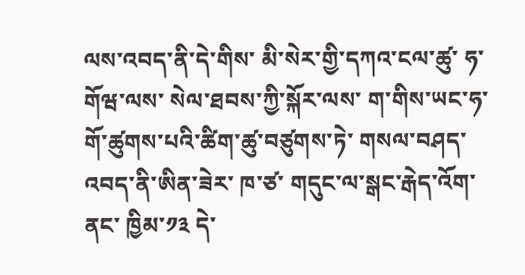ལས་འབད་ནི་དེ་གིས་ མི་སེར་གྱི་དཀའ་ངལ་ཚུ་ ཧ་གོཝ་ལས་ སེལ་ཐབས་ཀྱི་སྐོར་ལས་ ག་གིས་ཡང་ཧ་གོ་ཚུགས་པའི་ཚིག་ཚུ་བཙུགས་ཏེ་ གསལ་བཤད་འབད་ནི་ཨིན་ཟེར་ ཁ་ཙ་ གདུང་ལ་སྒང་རྒེད་འོག་ནང་ ཁྱིམ་༡༣ དེ་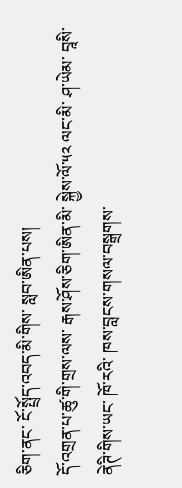ཅིག་ནང་ ངོ་སྤྲོད་འབད་མི་གིས་ སླབ་ཨིན་པས།
དོ་འགྲན་པ་ཚུ་གི་གྲས་ལས་ རྒས་ཤོས་ཅིག་ཨིན་མི་ སྐྱེས་ལོ་༥༢ ལང་མི་ ཤ་ཡེམ་ བཱསི་ནེཊི་གིས་ཡང་ ཁོ་རའི་ ཁས་བླངས་གསལ་བསྒྲགས་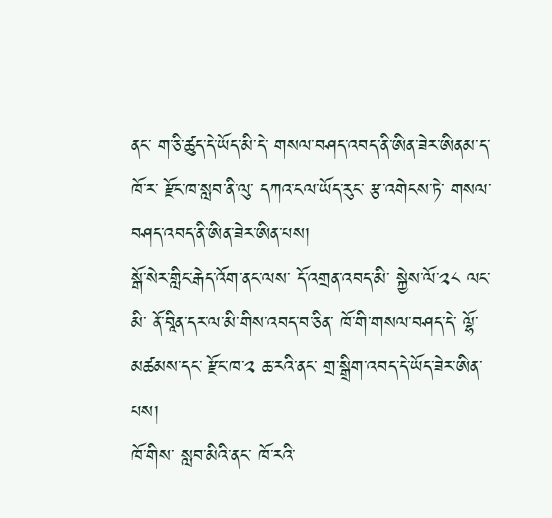ནང་ ག་ཅི་ཚུད་དེ་ཡོད་མི་དེ་ གསལ་བཤད་འབད་ནི་ཨིན་ཟེར་ཨིནམ་ད་ ཁོ་ར་ རྫོང་ཁ་སླབ་ནི་ལུ་ དཀའ་ངལ་ཡོད་རུང་ རྩ་འགེངས་ཏེ་ གསལ་བཤད་འབད་ནི་ཨིན་ཟེར་ཨིན་པས།
སྒོ་སེར་གླིང་རྒེད་འོག་ནང་ལས་ དོ་འགྲན་འབད་མི་ སྐྱེས་ལོ་༢༨ ལང་མི་ ནོ་བཱིན་དར་ལ་མི་གིས་འབད་བ་ཅིན་ ཁོ་གི་གསལ་བཤད་དེ་ ལྷོ་མཚམས་དང་ རྫོང་ཁ་༢ ཆ་རའི་ནང་ གྲ་སྒྲིག་འབད་དེ་ཡོད་ཟེར་ཨིན་པས།
ཁོ་གིས་ སླབ་མིའི་ནང་ ཁོ་རའི་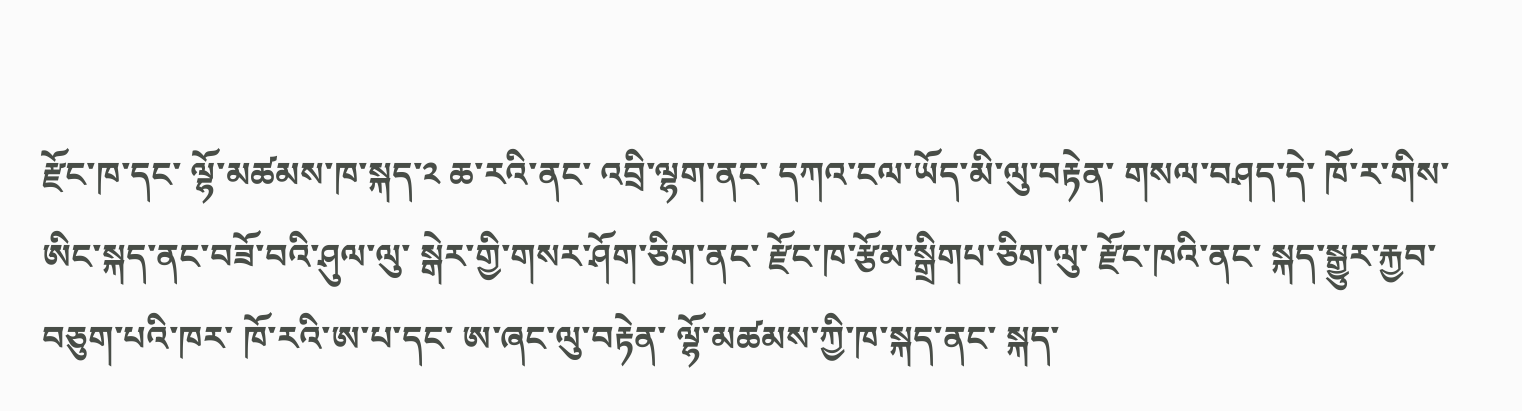རྫོང་ཁ་དང་ ལྷོ་མཚམས་ཁ་སྐད་༢ ཆ་རའི་ནང་ འབྲི་ལྷག་ནང་ དཀའ་ངལ་ཡོད་མི་ལུ་བརྟེན་ གསལ་བཤད་དེ་ ཁོ་ར་གིས་ ཨིང་སྐད་ནང་བཟོ་བའི་ཤུལ་ལུ་ སྒེར་གྱི་གསར་ཤོག་ཅིག་ནང་ རྫོང་ཁ་རྩོམ་སྒྲིགཔ་ཅིག་ལུ་ རྫོང་ཁའི་ནང་ སྐད་སྒྱུར་རྐྱབ་བཅུག་པའི་ཁར་ ཁོ་རའི་ཨ་པ་དང་ ཨ་ཞང་ལུ་བརྟེན་ ལྷོ་མཚམས་ཀྱི་ཁ་སྐད་ནང་ སྐད་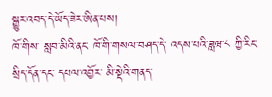སྒྱུར་འབད་དེ་ཡོད་ཟེར་ཨིན་པས།
ཁོ་གིས་ སླབ་མིའི་ནང་ ཁོ་གི་གསལ་བཤད་དེ་ འདས་པའི་ཟླཝ་༨ ཀྱི་རིང་ སྲིད་དོན་དང་ དཔལ་འབྱོར་ མི་སྡེའི་གནད་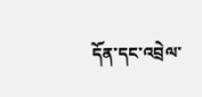དོན་དང་འབྲེལ་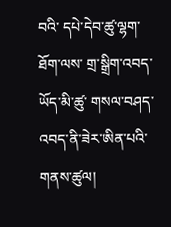བའི་ དཔེ་དེབ་ཚུ་ལྷག་ཐོག་ལས་ གྲ་སྒྲིག་འབད་ཡོད་མི་ཚུ་ གསལ་བཤད་འབད་ནི་ཟེར་ཨིན་པའི་གནས་ཚུལ།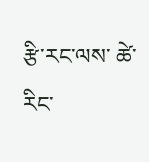རྩི་རང་ལས་ ཚེ་རིང་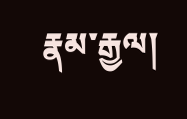རྣམ་རྒྱལ།